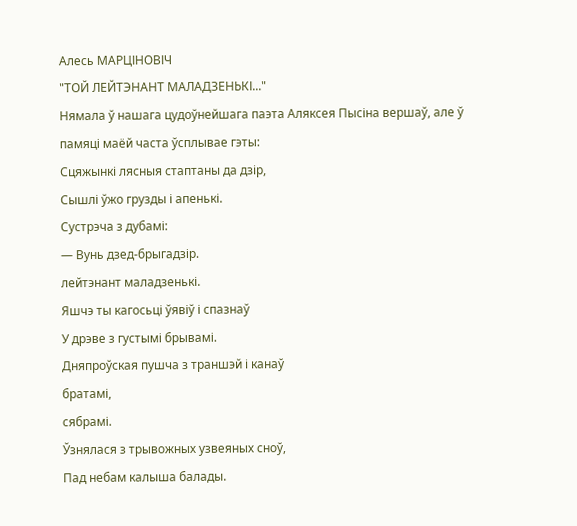Алесь МАРЦІНОВІЧ
"ТОЙ ЛЕЙТЭНАНТ МАЛАДЗЕНЬКІ..."
Нямала ў нашага цудоўнейшага паэта Аляксея Пысіна вершаў, але ў памяці маёй часта ўсплывае гэты:
Сцяжынкі лясныя стаптаны да дзір,
Сышлі ўжо грузды і апенькі.
Сустрэча з дубамі:
— Вунь дзед-брыгадзір.
лейтэнант маладзенькі.
Яшчэ ты кагосьці ўявіў і спазнаў
У дрэве з густымі брывамі.
Дняпроўская пушча з траншэй і канаў
братамі,
сябрамі.
Ўзнялася з трывожных узвеяных сноў,
Пад небам калыша балады.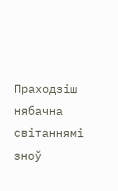Праходзіш нябачна світаннямі зноў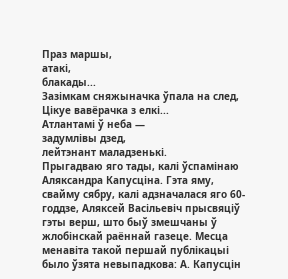Праз маршы,
атакі,
блакады...
Зазімкам сняжыначка ўпала на след,
Цікуе вавёрачка з елкі...
Атлантамі ў неба —
задумлівы дзед,
лейтэнант маладзенькі.
Прыгадваю яго тады, калі ўспамінаю Аляксандра Капусціна. Гэта яму, свайму сябру, калі адзначалася яго 60-годдзе, Аляксей Васільевіч прысвяціў гэты верш, што быў змешчаны ў жлобінскай раённай газеце. Месца менавіта такой першай публікацыі было ўзята невыпадкова: А. Капусцін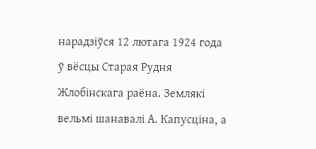нарадзіўся 12 лютага 1924 года ў вёсцы Старая Рудня Жлобінскага раёна. Землякі вельмі шанавалі А. Капусціна, а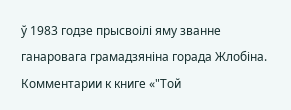ў 1983 годзе прысвоілі яму званне ганаровага грамадзяніна горада Жлобіна.
Комментарии к книге «"Той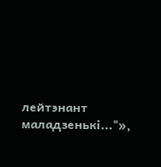лейтэнант маладзенькі..."»,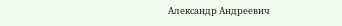Александр Андреевич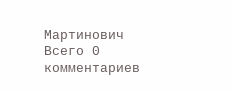Мартинович
Всего 0 комментариев